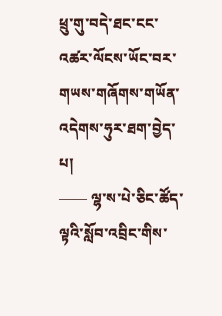ཕྲུ་གུ་བདེ་ཐང་ངང་འཚར་ལོངས་ཡོང་བར་གཡས་གཞོགས་གཡོན་འདེགས་ཧུར་ཐག་བྱེད་པ།
—— ལྷ་ས་པེ་ཅིང་ཚོད་ལྟའི་སློབ་འབྲིང་གིས་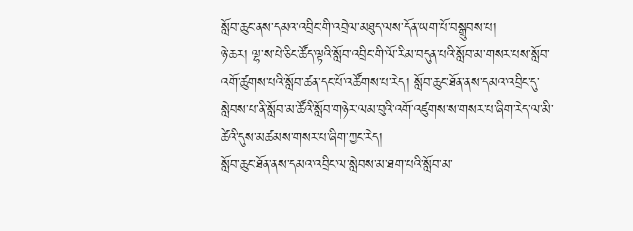སློབ་ཆུང་ནས་དམའ་འབྲིང་གི་འབྲེལ་མཐུད་ལས་དོན་ཡག་པོ་བསྒྲུབས་པ།
ཉེ་ཆར། ལྷ་ས་པེ་ཅིང་ཚོད་ལྟའི་སློབ་འབྲིང་གི་ལོ་རིམ་བདུན་པའི་སློབ་མ་གསར་པས་སློབ་འགོ་ཚུགས་པའི་སློབ་ཚན་དང་པོ་འཚོགས་པ་རེད། སློབ་ཆུང་ཐོན་ནས་དམའ་འབྲིང་དུ་སླེབས་པ་ནི་སློབ་མ་ཚོའི་སློབ་གཉེར་ལམ་བུའི་འགོ་འཛུགས་ས་གསར་པ་ཞིག་རེད་ལ་མི་ཚེའི་དུས་མཚམས་གསར་པ་ཞིག་ཀྱང་རེད།
སློབ་ཆུང་ཐོན་ནས་དམའ་འབྲིང་ལ་སླེབས་མ་ཐག་པའི་སློབ་མ་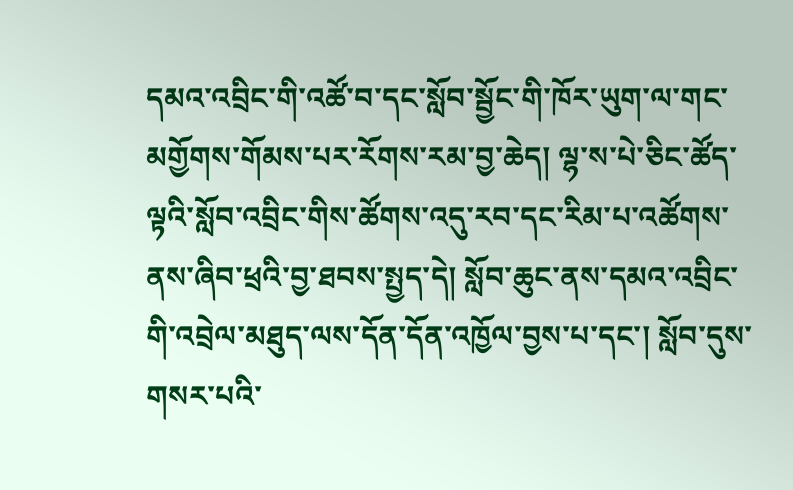དམའ་འབྲིང་གི་འཚོ་བ་དང་སློབ་སྦྱོང་གི་ཁོར་ཡུག་ལ་གང་མགྱོགས་གོམས་པར་རོགས་རམ་བྱ་ཆེད། ལྷ་ས་པེ་ཅིང་ཚོད་ལྟའི་སློབ་འབྲིང་གིས་ཚོགས་འདུ་རབ་དང་རིམ་པ་འཚོགས་ནས་ཞིབ་ཕྲའི་བྱ་ཐབས་སྤྱད་དེ། སློབ་ཆུང་ནས་དམའ་འབྲིང་གི་འབྲེལ་མཐུད་ལས་དོན་དོན་འཁྱོལ་བྱས་པ་དང་། སློབ་དུས་གསར་པའི་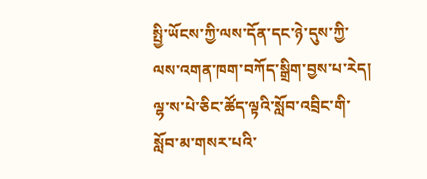སྤྱི་ཡོངས་ཀྱི་ལས་དོན་དང་ཉེ་དུས་ཀྱི་ལས་འགན་ཁག་བཀོད་སྒྲིག་བྱས་པ་རེད།
ལྷ་ས་པེ་ཅིང་ཚོད་ལྟའི་སློབ་འབྲིང་གི་སློབ་མ་གསར་པའི་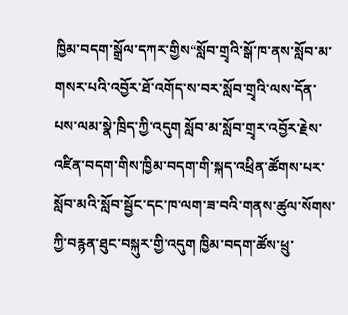ཁྱིམ་བདག་སྒྲོལ་དཀར་གྱིས“སློབ་གྲྭའི་སྒོ་ཁ་ནས་སློབ་མ་གསར་པའི་འབྱོར་ཐོ་འགོད་ས་བར་སློབ་གྲྭའི་ལས་དོན་པས་ལམ་སྣེ་ཁྲིད་ཀྱི་འདུག སློབ་མ་སློབ་གྲྭར་འབྱོར་རྗེས་འཛིན་བདག་གིས་ཁྱིམ་བདག་གི་སྐད་འཕྲིན་ཚོགས་པར་སློབ་མའི་སློབ་སྦྱོང་དང་ཁ་ལག་ཟ་བའི་གནས་ཚུལ་སོགས་ཀྱི་བརྙན་ཐུང་བསྐུར་གྱི་འདུག ཁྱིམ་བདག་ཚོས་ཕྲུ་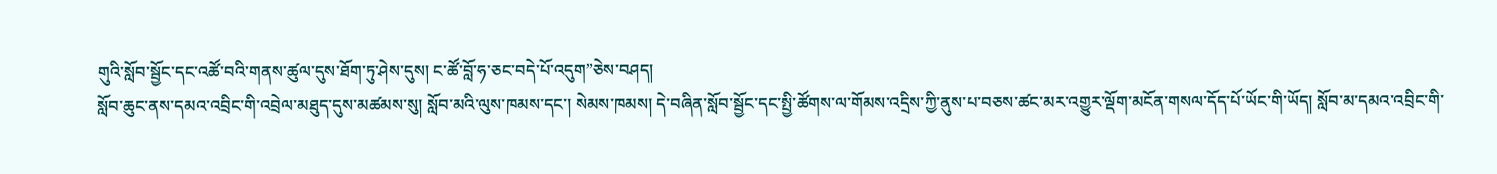གུའི་སློབ་སྦྱོང་དང་འཚོ་བའི་གནས་ཚུལ་དུས་ཐོག་ཏུ་ཤེས་དུས། ང་ཚོ་བློ་ཧ་ཅང་བདེ་པོ་འདུག”ཅེས་བཤད།
སློབ་ཆུང་ནས་དམའ་འབྲིང་གི་འབྲེལ་མཐུད་དུས་མཚམས་སུ། སློབ་མའི་ལུས་ཁམས་དང་། སེམས་ཁམས། དེ་བཞིན་སློབ་སྦྱོང་དང་སྤྱི་ཚོགས་ལ་གོམས་འདྲིས་ཀྱི་ནུས་པ་བཅས་ཚང་མར་འགྱུར་ལྡོག་མངོན་གསལ་དོད་པོ་ཡོང་གི་ཡོད། སློབ་མ་དམའ་འབྲིང་གི་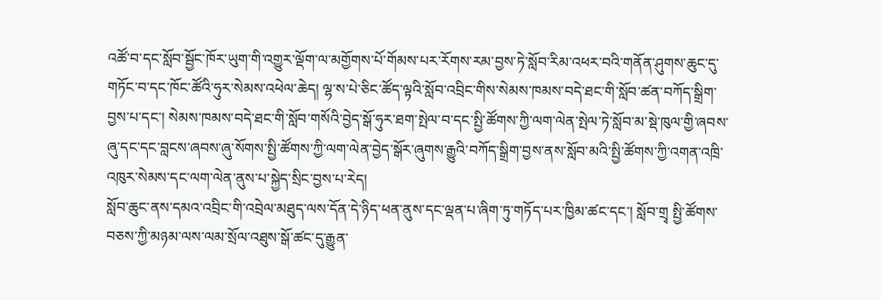འཚོ་བ་དང་སློབ་སྦྱོང་ཁོར་ཡུག་གི་འགྱུར་ལྡོག་ལ་མགྱོགས་པོ་གོམས་པར་རོགས་རམ་བྱས་ཏེ་སློབ་རིམ་འཕར་བའི་གནོན་ཤུགས་ཆུང་དུ་གཏོང་བ་དང་ཁོང་ཚོའི་ཧུར་སེམས་འཕེལ་ཆེད། ལྷ་ས་པེ་ཅིང་ཚོད་ལྟའི་སློབ་འབྲིང་གིས་སེམས་ཁམས་བདེ་ཐང་གི་སློབ་ཚན་བཀོད་སྒྲིག་བྱས་པ་དང་། སེམས་ཁམས་བདེ་ཐང་གི་སློབ་གསོའི་བྱེད་སྒོ་ཧུར་ཐག་སྤེལ་བ་དང་སྤྱི་ཚོགས་ཀྱི་ལག་ལེན་སྤེལ་ཏེ་སློབ་མ་སྡེ་ཁུལ་གྱི་ཞབས་ཞུ་དང་དང་བླངས་ཞབས་ཞུ་སོགས་སྤྱི་ཚོགས་ཀྱི་ལག་ལེན་བྱེད་སྒོར་ཞུགས་རྒྱུའི་བཀོད་སྒྲིག་བྱས་ནས་སློབ་མའི་སྤྱི་ཚོགས་ཀྱི་འགན་འཁྲི་འཁུར་སེམས་དང་ལག་ལེན་ནུས་པ་སྐྱེད་སྲིང་བྱས་པ་རེད།
སློབ་ཆུང་ནས་དམའ་འབྲིང་གི་འབྲེལ་མཐུད་ལས་དོན་དེ་ཉིད་ཕན་ནུས་དང་ལྡན་པ་ཞིག་ཏུ་གཏོད་པར་ཁྱིམ་ཚང་དང་། སློབ་གྲྭ སྤྱི་ཚོགས་བཅས་ཀྱི་མཉམ་ལས་ལམ་སྲོལ་འཐུས་སྒོ་ཚང་དུ་རྒྱུན་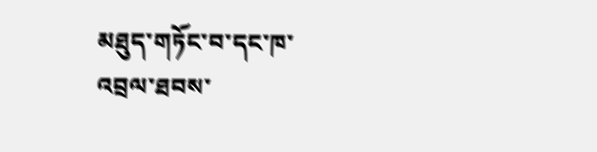མཐུད་གཏོང་བ་དང་ཁ་འབྲལ་ཐབས་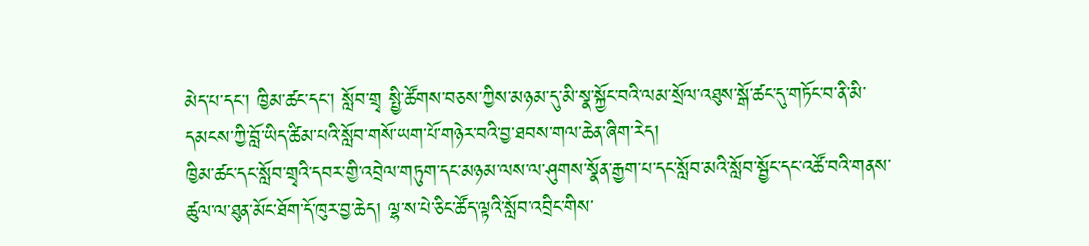མེད་པ་དང་། ཁྱིམ་ཚང་དང་། སློབ་གྲྭ སྤྱི་ཚོགས་བཅས་ཀྱིས་མཉམ་དུ་མི་སྣ་སྐྱོང་བའི་ལམ་སྲོལ་འཐུས་སྒོ་ཚང་དུ་གཏོང་བ་ནི་མི་དམངས་ཀྱི་བློ་ཡིད་ཚིམ་པའི་སློབ་གསོ་ཡག་པོ་གཉེར་བའི་བྱ་ཐབས་གལ་ཆེན་ཞིག་རེད།
ཁྱིམ་ཚང་དང་སློབ་གྲྭའི་དབར་གྱི་འབྲེལ་གཏུག་དང་མཉམ་ལས་ལ་ཤུགས་སྣོན་རྒྱག་པ་དང་སློབ་མའི་སློབ་སྦྱོང་དང་འཚོ་བའི་གནས་ཚུལ་ལ་ཐུན་མོང་ཐོག་དོ་ཁུར་བྱ་ཆེད། ལྷ་ས་པེ་ཅིང་ཚོད་ལྟའི་སློབ་འབྲིང་གིས་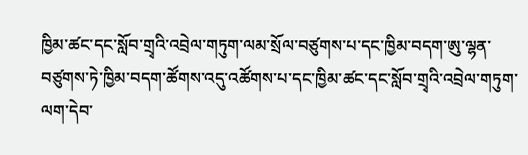ཁྱིམ་ཚང་དང་སློབ་གྲྭའི་འབྲེལ་གཏུག་ལམ་སྲོལ་བཙུགས་པ་དང་ཁྱིམ་བདག་ཨུ་ལྷན་བཙུགས་ཏེ་ཁྱིམ་བདག་ཚོགས་འདུ་འཚོགས་པ་དང་ཁྱིམ་ཚང་དང་སློབ་གྲྭའི་འབྲེལ་གཏུག་ལག་དེབ་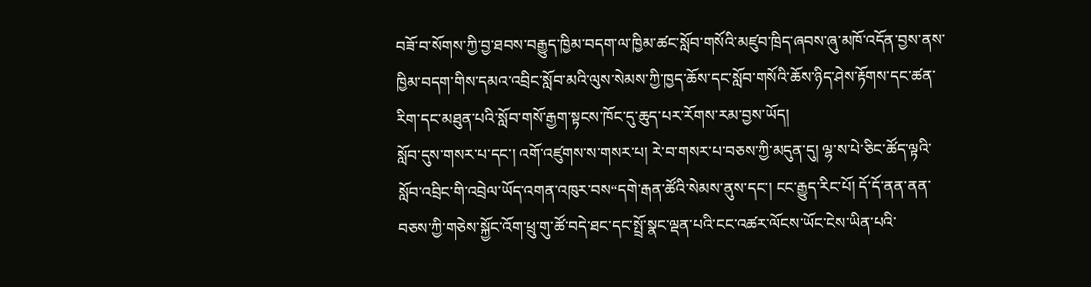བཟོ་བ་སོགས་ཀྱི་བྱ་ཐབས་བརྒྱུད་ཁྱིམ་བདག་ལ་ཁྱིམ་ཚང་སློབ་གསོའི་མཛུབ་ཁྲིད་ཞབས་ཞུ་མཁོ་འདོན་བྱས་ནས་ཁྱིམ་བདག་གིས་དམའ་འབྲིང་སློབ་མའི་ལུས་སེམས་ཀྱི་ཁྱད་ཆོས་དང་སློབ་གསོའི་ཆོས་ཉིད་ཤེས་རྟོགས་དང་ཚན་རིག་དང་མཐུན་པའི་སློབ་གསོ་རྒྱག་སྟངས་ཁོང་དུ་ཆུད་པར་རོགས་རམ་བྱས་ཡོད།
སློབ་དུས་གསར་པ་དང་། འགོ་འཛུགས་ས་གསར་པ། རེ་བ་གསར་པ་བཅས་ཀྱི་མདུན་དུ། ལྷ་ས་པེ་ཅིང་ཚོད་ལྟའི་སློབ་འབྲིང་གི་འབྲེལ་ཡོད་འགན་འཁུར་བས“དགེ་རྒན་ཚོའི་སེམས་ནུས་དང་། ངང་རྒྱུད་རིང་པོ། དོ་དོ་ནན་ནན་བཅས་ཀྱི་གཅེས་སྐྱོང་འོག་ཕྲུ་གུ་ཚོ་བདེ་ཐང་དང་སྤྲོ་སྣང་ལྡན་པའི་ངང་འཚར་ལོངས་ཡོང་ངེས་ཡིན་པའི་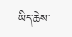ཡིད་ཆེས་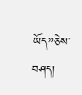ཡོད”ཅེས་བཤད།